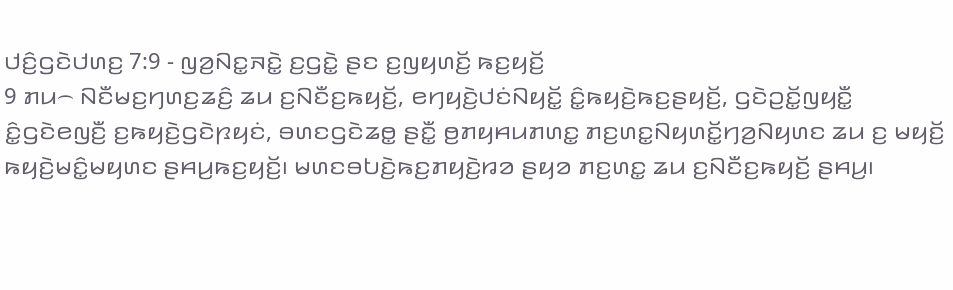ꤓꤢꤨ꤬ꤞꤢꤧꤓꤛꤢ꤬ 7:9 - ꤜꤤ꤬ꤡꤢ꤭ꤏꤢꤧ꤭ ꤢ꤬ꤞꤢꤧ꤭ ꤔꤢ ꤢ꤬ꤜꤟꤛꤢꤩ꤬ ꤒꤢ꤬ꤟꤢꤩ꤬
9 ꤊꤣ꤮ ꤡꤢꤪꤗꤢ꤬ꤚꤛꤢ꤬ꤘꤢꤨ꤬ ꤘꤣ ꤢ꤬ꤡꤢꤪꤢ꤬ꤒꤟꤢꤩ꤬, ꤕꤚꤟꤢꤧ꤬ꤓꤢꤦꤡꤟꤢꤩ꤭ ꤢꤨ꤭ꤒꤟꤢꤧ꤬ꤒꤢ꤬ꤔꤟꤢꤩ꤬, ꤞꤢꤧꤑꤢꤩ꤭ꤜꤟꤢꤪ꤭ ꤢꤨ꤭ꤞꤢꤧꤕꤜꤢꤪ꤬ ꤢ꤬ꤒꤟꤢꤧ꤬ꤞꤢꤧꤐꤟꤢꤦ, ꤋꤛꤢꤞꤢꤧꤘꤥ꤭ ꤔꤢꤪ꤭ ꤥ꤬ꤊꤟꤌꤣꤊꤛꤢ꤭ ꤊꤢ꤬ꤛꤢ꤭ꤡꤟꤛꤢꤩ꤭ꤚꤤ꤬ꤡꤟꤛꤢ ꤘꤣ ꤢ꤬ ꤗꤟꤢꤩ꤬ ꤒꤟꤢꤧ꤬ꤗꤢꤨ꤭ꤗꤟꤛꤢ ꤔꤌꤣ꤬ꤒꤢ꤬ꤟꤢꤩ꤬꤯ ꤗꤛꤢꤋꤝꤢꤧ꤬ꤒꤢ꤬ꤊꤟꤢꤧ꤬ꤙꤤ ꤔꤟꤤ ꤊꤢ꤬ꤛꤢ꤭ ꤘꤣ ꤢ꤬ꤡꤢꤪꤢ꤬ꤒꤟꤢꤩ꤬ ꤔꤌꤣ꤬꤯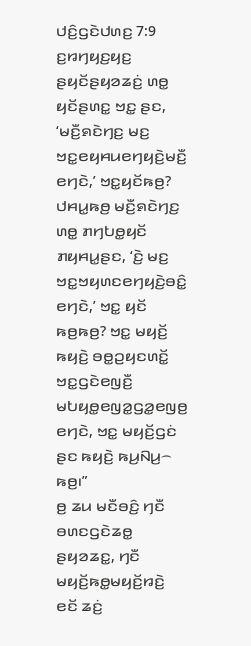ꤓꤢꤨ꤬ꤞꤢꤧꤓꤛꤢ꤬ 7:9
ꤢ꤬ꤙꤚꤟꤢ꤬ꤟꤢ꤬ ꤔꤟꤢꤩꤔꤟꤤꤘꤢꤦ꤬ ꤛꤥ꤭ ꤟꤢꤩꤔꤛꤢ꤭ ꤠꤢ꤭ ꤔꤢ, ‘ꤗꤢꤪ꤬ꤎꤢꤧꤚꤢ꤬ ꤗꤢ꤬ ꤠꤢ꤭ꤕꤟꤌꤣꤕꤚꤟꤢꤧ꤬ꤗꤢꤪ꤬ ꤕꤚꤢꤧ,’ ꤠꤢ꤭ꤟꤢꤩꤒꤥ꤬? ꤓꤌꤣ꤭ꤒꤥ꤬ ꤗꤢꤪ꤬ꤎꤢꤧꤚꤢ꤬ ꤛꤥ꤭ ꤊꤚꤝꤥ꤭ꤟꤢꤩ ꤊꤟꤌꤣ꤭ꤔꤢ, ‘ꤢꤧ꤬ ꤗꤢ꤬ ꤠꤢ꤭ꤠꤟꤛꤢꤕꤚꤟꤢꤧ꤬ꤋꤢꤨ꤭ ꤕꤚꤢꤧ,’ ꤠꤢ꤭ ꤟꤢꤩ ꤒꤥ꤬ꤒꤥ꤬? ꤠꤢ꤭ ꤗꤟꤢꤩ꤬ ꤒꤟꤢꤧ꤬ ꤋꤥ꤭ꤑꤟꤢꤛꤢꤩ꤭ ꤠꤢ꤭ꤞꤢꤧꤕꤜꤢꤪ꤬ ꤗꤝꤟꤥ꤭ꤕꤜꤤ꤭ꤞꤤ꤭ꤕꤜꤥ꤬ ꤕꤚꤢꤧ, ꤠꤢ꤭ ꤗꤟꤢꤩ꤬ꤞꤢꤦ ꤔꤢ ꤒꤟꤢꤧ꤬ ꤒꤣ꤬ꤡꤣ꤬꤮ ꤒꤥ꤬꤯”
ꤥ꤬ ꤘꤣ ꤗꤢꤪꤋꤢꤨ꤬ ꤚꤢꤪ ꤋꤛꤢꤞꤢꤧꤘꤥ꤭ ꤔꤟꤤꤘꤢ꤭, ꤚꤢꤪ ꤗꤟꤢꤩ꤬ꤒꤥ꤭ꤗꤟꤢꤩ꤬ꤙꤢꤧ꤬ ꤕꤢꤩ ꤘꤢꤦ꤬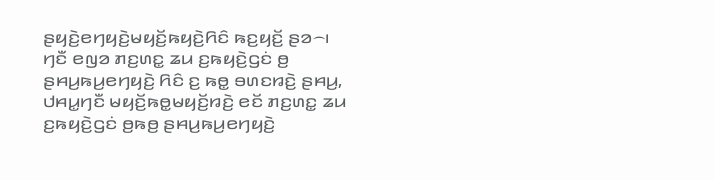ꤔꤟꤢꤧ꤬ꤕꤚꤟꤢꤧ꤬ꤗꤟꤢꤩ꤬ꤒꤟꤢꤧ꤬ꤖꤢꤨ ꤒꤢ꤬ꤟꤢꤩ꤬ ꤔꤤ꤮꤯ ꤚꤢꤪ ꤕꤜꤤ ꤊꤢ꤬ꤛꤢ꤭ ꤘꤣ ꤢ꤬ꤒꤟꤢꤧ꤬ꤞꤢꤦ ꤥ꤬ ꤔꤌꤣ꤬ꤒꤣ꤬ꤕꤚꤟꤢꤧ꤬ ꤖꤢꤨ ꤢ꤬ ꤒꤥ꤭ ꤋꤛꤢꤙꤢꤧ꤬ ꤔꤌꤣ꤬, ꤓꤌꤣ꤭ꤚꤢꤪ ꤗꤟꤢꤩ꤬ꤒꤥ꤭ꤗꤟꤢꤩ꤬ꤙꤢꤧ꤬ ꤕꤢꤩ ꤊꤢ꤬ꤛꤢ꤭ ꤘꤣ ꤢ꤬ꤒꤟꤢꤧ꤬ꤞꤢꤦ ꤥ꤬ꤒꤥ꤬ ꤔꤌꤣ꤬ꤒꤣ꤬ꤕꤚꤟꤢꤧ꤬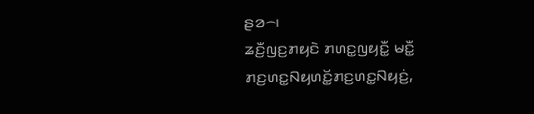ꤔꤤ꤮꤯
ꤘꤢꤪ꤬ꤜꤢ꤬ꤊꤟꤢꤧ ꤊꤛꤢ꤭ꤜꤟꤢꤪ꤭ ꤗꤢꤪ꤭ ꤊꤢ꤬ꤛꤢ꤭ꤡꤟꤛꤢꤩ꤭ꤊꤢ꤬ꤛꤢ꤭ꤡꤟꤢꤦ꤬,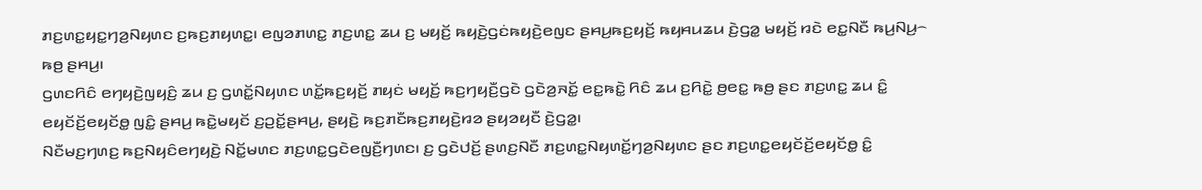ꤊꤢ꤬ꤛꤢ꤭ꤟꤢ꤭ꤚꤤ꤬ꤡꤟꤛꤢ ꤢ꤬ꤒꤢ꤬ꤊꤟꤛꤢ꤭꤯ ꤕꤜꤤꤊꤛꤢ꤭ ꤊꤢ꤬ꤛꤢ꤭ ꤘꤣ ꤢ꤬ ꤗꤟꤢꤩ꤬ ꤒꤟꤢꤧ꤬ꤞꤢꤦꤒꤟꤢꤧ꤬ꤕꤜꤢ ꤔꤌꤣ꤬ꤒꤢ꤬ꤟꤢꤩ꤬ ꤒꤟꤌꤣꤘꤣ ꤢꤧ꤬ꤞꤤ꤭ ꤗꤟꤢꤩ꤬ ꤙꤢꤧ ꤕꤢ꤭ꤡꤢꤪ ꤒꤣ꤬ꤡꤣ꤬꤮ ꤒꤥ꤬ ꤔꤌꤣ꤬꤯
ꤞꤛꤢꤖꤢꤨ ꤕꤚꤟꤢꤧ꤬ꤜꤟꤢꤨ꤬ ꤘꤣ ꤢ꤬ ꤞꤛꤢꤩ꤭ꤡꤟꤛꤢ ꤛꤢꤩ꤭ꤒꤢ꤬ꤟꤢꤩ꤬ ꤊꤟꤢꤦ ꤗꤟꤢꤩ꤬ ꤒꤢ꤬ꤚꤟꤢꤪ꤬ꤞꤢꤧ ꤞꤢꤧꤤ꤬ꤏꤢꤩ꤭ ꤕꤢ꤭ꤒꤢꤧ꤭ ꤖꤢꤨ ꤘꤣ ꤢ꤬ꤖꤢꤧ꤭ ꤥ꤬ꤕꤢ꤭ ꤒꤥ꤬ ꤔꤢ ꤊꤢ꤬ꤛꤢ꤭ ꤘꤣ ꤢꤨ꤭ ꤕꤟꤢꤩꤢꤩ꤬ꤕꤟꤢꤩꤥ꤭ ꤜꤢꤨ꤭ ꤔꤌꤣ꤬ ꤒꤢꤧ꤭ꤗꤟꤢꤩ ꤢ꤬ꤑꤢꤩ꤭ꤔꤌꤣ꤬, ꤔꤟꤢꤧ꤬ ꤒꤢ꤬ꤊꤢꤪꤒꤢ꤬ꤊꤟꤢꤧ꤬ꤙꤤ ꤔꤟꤤꤟꤢꤪ ꤢꤧ꤬ꤞꤤ꤭꤯
ꤡꤢꤪꤗꤢ꤬ꤚꤛꤢ꤬ ꤒꤢ꤬ꤡꤟꤢꤨꤕꤚꤟꤢꤧ꤬ ꤡꤢꤩ꤭ꤗꤛꤢ ꤊꤢ꤬ꤛꤢ꤭ꤞꤢꤧꤕꤜꤢꤪ꤬ꤚꤛꤢ꤯ ꤢ꤬ ꤞꤢꤧꤓꤢꤩ꤬ ꤔꤛꤢ꤬ꤡꤢꤪ ꤊꤢ꤬ꤛꤢ꤭ꤡꤟꤛꤢꤩ꤭ꤚꤤ꤬ꤡꤟꤛꤢ ꤔꤢ ꤊꤢ꤬ꤛꤢ꤭ꤕꤟꤢꤩꤢꤩ꤬ꤕꤟꤢꤩꤥ꤭ ꤢꤨ꤭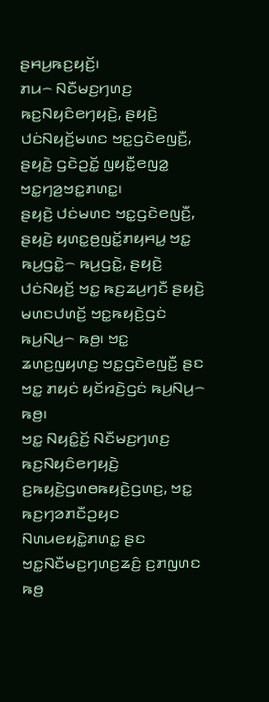ꤔꤌꤣ꤬ꤒꤢ꤬ꤟꤢꤩ꤬꤯
ꤊꤣ꤮ ꤡꤢꤪꤗꤢ꤬ꤚꤛꤢ꤬ ꤒꤢ꤬ꤡꤟꤢꤨꤕꤚꤟꤢꤧ꤬, ꤔꤟꤢꤧ꤬ ꤓꤢꤦꤡꤟꤢꤩ꤬ꤗꤛꤢ ꤠꤢ꤭ꤞꤢꤧꤕꤜꤢꤪ꤬, ꤔꤟꤢꤧ꤬ ꤞꤢꤧꤑꤢꤩ꤭ ꤜꤟꤢꤪ꤭ꤕꤜꤤ꤭ ꤠꤢ꤭ꤚꤤ꤬ꤠꤢ꤭ꤊꤛꤢ꤭꤯
ꤔꤟꤢꤧ꤬ ꤓꤢꤦꤗꤛꤢ ꤠꤢ꤭ꤞꤢꤧꤕꤜꤢꤪ꤬, ꤔꤟꤢꤧ꤬ ꤟꤛꤢ꤭ꤥ꤬ꤜꤢꤩ꤭ꤊꤟꤌꤣ꤭ ꤠꤢ꤭ ꤒꤣ꤬ꤞꤢꤧ꤭꤮ ꤒꤣ꤬ꤞꤢꤧ꤭, ꤔꤟꤢꤧ꤬ ꤓꤢꤦꤡꤟꤢꤩ꤬ ꤠꤢ꤭ ꤒꤢ꤬ꤘꤣ꤬ꤚꤢꤪ ꤔꤟꤢꤧ꤬ ꤗꤛꤢꤓꤛꤢꤩ꤬ ꤠꤢ꤭ꤒꤟꤢꤧ꤬ꤞꤢꤦ ꤒꤣ꤬ꤡꤣ꤬꤮ ꤒꤥ꤬꤯ ꤠꤢ꤭ ꤘꤛꤢ꤬ꤜꤟꤛꤢ꤬ ꤠꤢ꤭ꤞꤢꤧꤕꤜꤢꤪ꤬ ꤔꤢ ꤠꤢ꤭ ꤊꤟꤢꤦ ꤟꤢꤩꤙꤢꤧ꤬ꤞꤢꤦ ꤒꤣ꤬ꤡꤣ꤬꤮ ꤒꤥ꤬꤯
ꤠꤢ꤭ ꤡꤟꤢꤨ꤭ꤢꤩ꤬ ꤡꤢꤪꤗꤢ꤬ꤚꤛꤢ꤬ ꤒꤢ꤬ꤡꤟꤢꤨꤕꤚꤟꤢꤧ꤬ ꤢ꤬ꤒꤟꤢꤧ꤬ꤞꤛꤥꤒꤟꤢꤧ꤬ꤞꤛꤢ꤬, ꤠꤢ꤭ ꤒꤢ꤬ꤚꤤꤊꤢꤪꤑꤟꤢ ꤡꤛꤣꤕꤟꤢꤧ꤭ꤊꤛꤢ꤭ ꤔꤢ ꤠꤢ꤭ꤡꤢꤪꤗꤢ꤬ꤚꤛꤢ꤬ꤘꤢꤨ꤬ ꤢ꤬ꤊꤜꤛꤢ ꤒꤥ꤬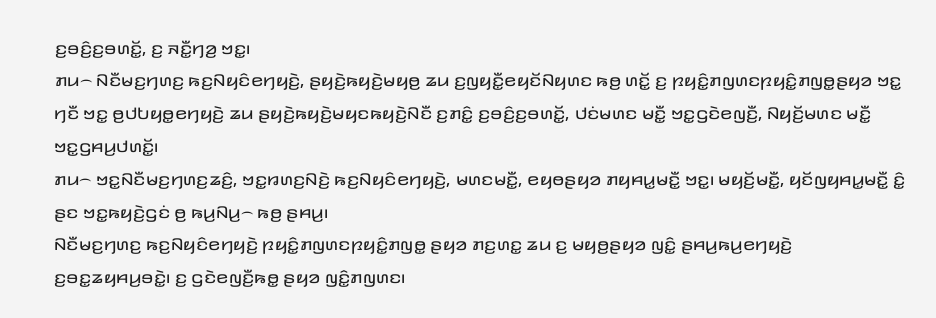ꤢ꤬ꤋꤢꤨ꤬ꤢ꤬ꤋꤛꤢꤩ꤭, ꤢ꤬ ꤏꤢꤪ꤭ꤚꤤ꤬ ꤠꤢ꤭꤯
ꤊꤣ꤮ ꤡꤢꤪꤗꤢ꤬ꤚꤛꤢ꤬ ꤒꤢ꤬ꤡꤟꤢꤨꤕꤚꤟꤢꤧ꤬, ꤔꤟꤢꤧ꤬ꤒꤟꤢꤧ꤬ꤗꤟꤥ꤬ ꤘꤣ ꤢ꤬ꤜꤟꤢꤪ꤭ꤕꤟꤢꤩꤡꤟꤛꤢ ꤒꤥ꤬ ꤛꤢꤩ꤭ ꤢ꤬ ꤐꤟꤢꤨ꤭ꤊꤜꤛꤢꤐꤟꤢꤨ꤭ꤊꤜꤥ꤭ꤔꤟꤤ ꤠꤢ꤭ ꤚꤢꤪ ꤠꤢ꤭ ꤥ꤬ꤓꤝꤟꤥ꤭ꤕꤚꤟꤢꤧ꤬ ꤘꤣ ꤔꤟꤢꤧ꤬ꤒꤟꤢꤧ꤬ꤗꤟꤢꤒꤟꤢꤧ꤬ꤡꤢꤪ ꤢ꤬ꤊꤢꤨ꤭ ꤢ꤬ꤋꤢꤨ꤬ꤢ꤬ꤋꤛꤢꤩ꤭, ꤓꤢꤦꤗꤛꤢ ꤗꤢꤪ꤭ ꤠꤢ꤭ꤞꤢꤧꤕꤜꤢꤪ꤬, ꤡꤟꤢꤩ꤬ꤗꤛꤢ ꤗꤢꤪ꤭ ꤠꤢ꤭ꤞꤌꤣ꤬ꤓꤛꤢꤩ꤭꤯
ꤊꤣ꤮ ꤠꤢ꤭ꤡꤢꤪꤗꤢ꤬ꤚꤛꤢ꤬ꤘꤢꤨ꤬, ꤠꤢ꤭ꤙꤛꤢ꤬ꤡꤢꤧ꤬ ꤒꤢ꤬ꤡꤟꤢꤨꤕꤚꤟꤢꤧ꤬, ꤗꤛꤢꤗꤢꤪ꤭, ꤕꤟꤥꤔꤟꤤ ꤊꤟꤌꤣ꤭ꤗꤢꤪ꤭ ꤠꤢ꤭꤯ ꤗꤟꤢꤩ꤬ꤗꤢꤪ꤭, ꤟꤢꤩꤜꤟꤌꤣ꤭ꤗꤢꤪ꤭ ꤢꤨ꤭ ꤔꤢ ꤠꤢ꤭ꤒꤟꤢꤧ꤬ꤞꤢꤦ ꤥ꤬ ꤒꤣ꤬ꤡꤣ꤬꤮ ꤒꤥ꤬ ꤔꤌꤣ꤬꤯
ꤡꤢꤪꤗꤢ꤬ꤚꤛꤢ꤬ ꤒꤢ꤬ꤡꤟꤢꤨꤕꤚꤟꤢꤧ꤬ ꤐꤟꤢꤨ꤭ꤊꤜꤛꤢꤐꤟꤢꤨ꤭ꤊꤜꤥ꤭ ꤔꤟꤤ ꤊꤢ꤬ꤛꤢ꤭ ꤘꤣ ꤢ꤬ ꤗꤟꤥ꤬ꤔꤟꤤ ꤜꤢꤨ꤭ ꤔꤌꤣ꤬ꤒꤣ꤬ꤕꤚꤟꤢꤧ꤬ ꤢ꤬ꤋꤢ꤭ꤘꤟꤌꤣ꤬ꤋꤢꤧ꤭꤯ ꤢ꤬ ꤞꤢꤧꤕꤜꤢꤪ꤬ꤒꤥ꤭ ꤔꤟꤤ ꤜꤢꤨ꤭ꤊꤜꤛꤢ꤯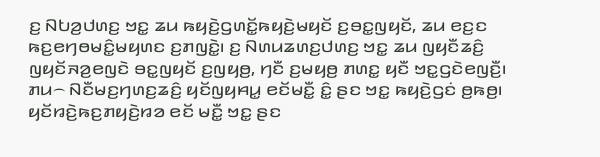ꤢ꤬ ꤡꤝꤤ꤬ꤓꤛꤢ꤬ ꤠꤢ꤭ ꤘꤣ ꤒꤟꤢꤧ꤬ꤞꤛꤢꤩ꤭ꤒꤟꤢꤧ꤬ꤗꤟꤢꤩ ꤢ꤬ꤋꤢ꤭ꤜꤟꤢꤩ, ꤘꤣ ꤕꤢ꤬ꤢ ꤒꤢ꤬ꤕꤚꤥꤗꤢꤨ꤭ꤗꤟꤛꤢ ꤢ꤬ꤊꤜꤢꤧ꤭꤯ ꤢ꤬ ꤡꤛꤣꤘꤛꤢ꤬ꤓꤛꤢ꤬ ꤠꤢ꤭ ꤘꤣ ꤜꤟꤢꤪꤘꤢꤨ꤬ ꤜꤟꤢꤩꤏꤤ꤬ꤕꤜꤢꤧ ꤋꤢ꤭ꤜꤟꤢꤩ ꤢ꤬ꤜꤟꤥ꤬, ꤚꤢꤪ ꤢ꤬ꤗꤟꤥ꤬ ꤊꤛꤢ꤭ ꤟꤢꤪ ꤠꤢ꤭ꤞꤢꤧꤕꤜꤢꤪ꤬꤯
ꤊꤣ꤮ ꤡꤢꤪꤗꤢ꤬ꤚꤛꤢ꤬ꤘꤢꤨ꤬ ꤟꤢꤩꤜꤟꤌꤣ꤭ ꤕꤢꤩꤗꤢꤪ꤭ ꤢꤨ꤭ ꤔꤢ ꤠꤢ꤭ ꤒꤟꤢꤧ꤬ꤞꤢꤦ ꤥ꤬ꤒꤥ꤬꤯ ꤟꤢꤩꤙꤢꤧ꤬ꤒꤢ꤬ꤊꤟꤢꤧ꤬ꤙꤤ ꤕꤢꤩ ꤗꤢꤪ꤭ ꤠꤢ꤭ ꤔꤢ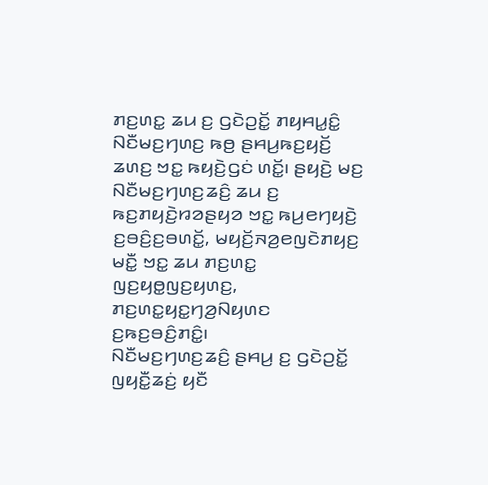ꤊꤢ꤬ꤛꤢ꤭ ꤘꤣ ꤢ꤬ ꤞꤢꤧꤑꤢꤩ꤭ ꤊꤟꤌꤣ꤭ꤢꤨ꤭ ꤡꤢꤪꤗꤢ꤬ꤚꤛꤢ꤬ ꤒꤥ꤬ ꤔꤌꤣ꤬ꤒꤢ꤬ꤟꤢꤩ꤬ ꤘꤛꤢ꤬ ꤠꤢ꤭ ꤒꤟꤢꤧ꤬ꤞꤢꤦ ꤛꤢꤩ꤭꤯ ꤔꤟꤢꤧ꤬ ꤗꤢ꤬ ꤡꤢꤪꤗꤢ꤬ꤚꤛꤢ꤬ꤘꤢꤨ꤬ ꤘꤣ ꤢ꤬ ꤒꤢ꤬ꤊꤟꤢꤧ꤬ꤙꤤꤔꤟꤤ ꤠꤢ꤭ ꤒꤣ꤬ꤕꤚꤟꤢꤧ꤬ ꤢ꤬ꤋꤢꤨ꤬ꤢ꤬ꤋꤛꤢꤩ꤭, ꤗꤟꤢꤩ꤬ꤏꤤ꤬ꤕꤜꤢꤧꤊꤟꤢ꤬ ꤗꤢꤪ꤭ ꤠꤢ꤭ ꤘꤣ ꤊꤢ꤬ꤛꤢ꤭ ꤜꤢ꤬ꤟꤥ꤭ꤜꤢ꤬ꤟꤛꤢ꤬, ꤊꤢ꤬ꤛꤢ꤭ꤟꤢ꤭ꤚꤤ꤬ꤡꤟꤛꤢ ꤢ꤬ꤒꤢ꤬ꤋꤢꤨ꤬ꤊꤢꤨ꤭꤯
ꤡꤢꤪꤗꤢ꤬ꤚꤛꤢ꤬ꤘꤢꤨ꤬ ꤔꤌꤣ꤬ ꤢ꤬ ꤞꤢꤧꤑꤢꤩ꤭ ꤜꤟꤢꤪ꤭ꤘꤢꤦ꤬ ꤟꤢꤪ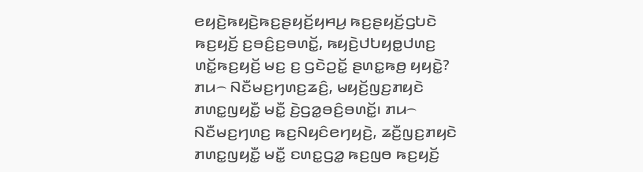ꤕꤟꤢꤧ꤬ꤒꤟꤢꤧ꤬ꤒꤢ꤬ꤔꤟꤢꤩ꤬ꤟꤌꤣ꤬ ꤒꤢ꤬ꤔꤟꤢꤩ꤬ꤞꤝꤢꤧ ꤒꤢ꤬ꤟꤢꤩ꤬ ꤢ꤬ꤋꤢꤨ꤬ꤢ꤬ꤋꤛꤢꤩ꤭, ꤒꤟꤢꤧ꤬ꤓꤝꤟꤥ꤭ꤓꤛꤢ꤬ ꤛꤢꤩ꤭ꤒꤢ꤬ꤟꤢꤩ꤬ ꤗꤢ꤬ ꤢ꤬ ꤞꤢꤧꤑꤢꤩ꤭ ꤔꤛꤢ꤭ꤒꤥ꤬ ꤟꤟꤢꤧ꤭?
ꤊꤣ꤮ ꤡꤢꤪꤗꤢ꤬ꤚꤛꤢ꤬ꤘꤢꤨ꤬, ꤗꤟꤢꤩ꤬ꤜꤢ꤬ꤊꤟꤢꤧ ꤊꤛꤢ꤭ꤜꤟꤢꤪ꤭ ꤗꤢꤪ꤭ ꤢꤧ꤬ꤞꤤ꤭ꤋꤢꤨ꤬ꤋꤛꤢꤩ꤭꤯ ꤊꤣ꤮ ꤡꤢꤪꤗꤢ꤬ꤚꤛꤢ꤬ ꤒꤢ꤬ꤡꤟꤢꤨꤕꤚꤟꤢꤧ꤬, ꤘꤢꤪ꤬ꤜꤢ꤬ꤊꤟꤢꤧ ꤊꤛꤢ꤭ꤜꤟꤢꤪ꤭ ꤗꤢꤪ꤭ ꤢꤛꤢ꤭ꤞꤤ꤭ ꤒꤢ꤬ꤜꤥ ꤒꤢ꤬ꤟꤢꤩ꤬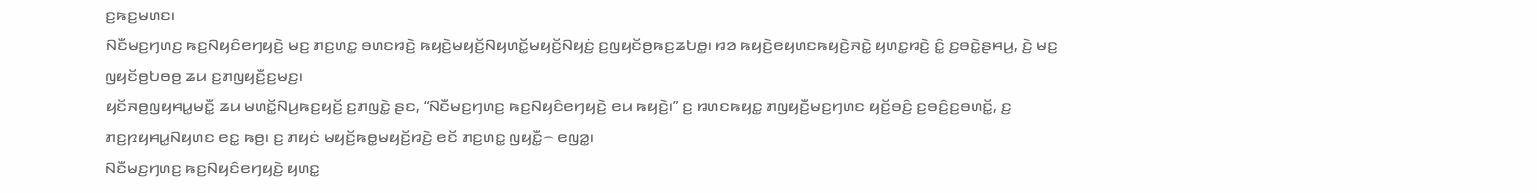ꤢ꤬ꤒꤢ꤬ꤗꤛꤢ꤯
ꤡꤢꤪꤗꤢ꤬ꤚꤛꤢ꤬ ꤒꤢ꤬ꤡꤟꤢꤨꤕꤚꤟꤢꤧ꤬ ꤗꤢ꤬ ꤊꤢ꤬ꤛꤢ꤭ ꤋꤛꤢꤙꤢꤧ꤬ ꤒꤟꤢꤧ꤬ꤗꤟꤢꤩ꤬ꤡꤟꤛꤢꤩ꤭ꤗꤟꤢꤩ꤬ꤡꤟꤢꤦ꤬ ꤢ꤬ꤜꤟꤢꤩꤥ꤬ꤒꤢ꤬ꤘꤝꤥ꤭꤯ ꤙꤤ ꤒꤟꤢꤧ꤬ꤕꤟꤛꤢꤒꤟꤢꤧ꤬ꤏꤢꤧ꤭ ꤟꤛꤢ꤭ꤙꤢꤧ꤬ ꤢꤨ꤭ ꤢ꤬ꤋꤢꤧ꤭ꤔꤌꤣ꤬, ꤢꤧ꤬ ꤗꤢ꤬ ꤜꤟꤢꤩꤥ꤬ꤝꤥꤥ꤬ ꤘꤣ ꤢ꤬ꤊꤜꤟꤢꤪ꤬ꤢ꤬ꤗꤢ꤬꤯
ꤟꤢꤩꤏꤥ꤬ꤜꤟꤌꤣ꤭ꤗꤢꤪ꤭ ꤘꤣ ꤗꤛꤢꤩ꤭ꤡꤣ꤬ꤒꤢ꤬ꤟꤢꤩ꤬ ꤢ꤬ꤊꤜꤢꤧ꤭ ꤔꤢ, “ꤡꤢꤪꤗꤢ꤬ꤚꤛꤢ꤬ ꤒꤢ꤬ꤡꤟꤢꤨꤕꤚꤟꤢꤧ꤬ ꤕꤣ ꤒꤟꤢꤧ꤬꤯” ꤢ꤬ ꤙꤛꤢꤒꤟꤢ꤭ ꤊꤜꤟꤢꤪ꤬ꤗꤢ꤬ꤚꤛꤢ ꤟꤢꤩ꤬ꤋꤢꤨ꤬ ꤢ꤬ꤋꤢꤨ꤬ꤢ꤬ꤋꤛꤢꤩ꤭, ꤢ꤬ ꤊꤢ꤬ꤐꤟꤌꤣ꤭ꤡꤟꤛꤢ ꤕꤢ꤭ ꤒꤥ꤬꤯ ꤢ꤬ ꤊꤟꤢꤦ ꤗꤟꤢꤩ꤬ꤒꤥ꤭ꤗꤟꤢꤩ꤬ꤙꤢꤧ꤬ ꤕꤢꤩ ꤊꤢ꤬ꤛꤢ꤭ ꤜꤟꤢꤪ꤭꤮ ꤕꤜꤤ꤭꤯
ꤡꤢꤪꤗꤢ꤬ꤚꤛꤢ꤬ ꤒꤢ꤬ꤡꤟꤢꤨꤕꤚꤟꤢꤧ꤬ ꤟꤛꤢ꤭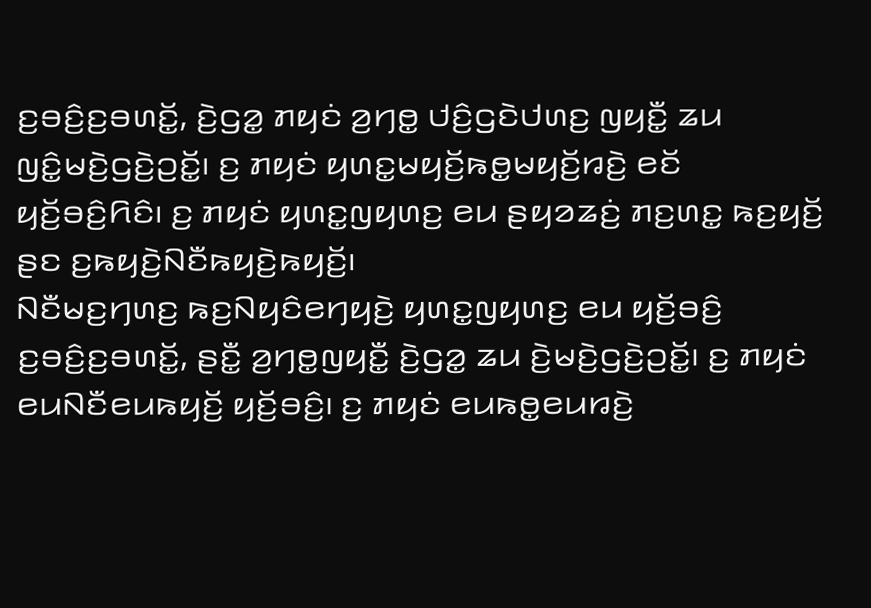ꤢ꤬ꤋꤢꤨ꤬ꤢ꤬ꤋꤛꤢꤩ꤭, ꤢꤧ꤬ꤞꤤ꤭ ꤊꤟꤢꤦ ꤤ꤬ꤚꤥ꤭ ꤓꤢꤨ꤬ꤞꤢꤧꤓꤛꤢ꤬ ꤜꤟꤢꤪ꤭ ꤘꤣ ꤜꤢꤨ꤭ꤗꤢꤧ꤬ꤞꤢꤧ꤬ꤑꤢꤩ꤭꤯ ꤢ꤬ ꤊꤟꤢꤦ ꤟꤛꤢ꤭ꤗꤟꤢꤩ꤬ꤒꤥ꤭ꤗꤟꤢꤩ꤬ꤙꤢꤧ꤬ ꤕꤢꤩ ꤟꤢꤩ꤬ꤋꤢꤨ꤬ꤖꤢꤨ꤯ ꤢ꤬ ꤊꤟꤢꤦ ꤟꤛꤢ꤭ꤜꤟꤛꤢ꤬ ꤕꤣ ꤔꤟꤤꤘꤢꤦ꤬ ꤊꤢ꤬ꤛꤢ꤭ ꤒꤢ꤬ꤟꤢꤩ꤬ ꤔꤢ ꤢ꤬ꤒꤟꤢꤧ꤬ꤡꤢꤪꤒꤟꤢꤧ꤬ꤒꤟꤢꤩ꤬꤯
ꤡꤢꤪꤗꤢ꤬ꤚꤛꤢ꤬ ꤒꤢ꤬ꤡꤟꤢꤨꤕꤚꤟꤢꤧ꤬ ꤟꤛꤢ꤭ꤜꤟꤛꤢ꤬ ꤕꤣ ꤟꤢꤩ꤬ꤋꤢꤨ꤬ ꤢ꤬ꤋꤢꤨ꤬ꤢ꤬ꤋꤛꤢꤩ꤭, ꤔꤢꤪ꤭ ꤤ꤬ꤚꤥ꤭ꤜꤟꤢꤪ꤭ ꤢꤧ꤬ꤞꤤ꤭ ꤘꤣ ꤢꤧ꤬ꤗꤢꤧ꤬ꤞꤢꤧ꤬ꤑꤢꤩ꤭꤯ ꤢ꤬ ꤊꤟꤢꤦ ꤕꤣꤡꤢꤪꤕꤣꤒꤟꤢꤩ꤬ ꤟꤢꤩ꤬ꤋꤢꤨ꤬꤯ ꤢ꤬ ꤊꤟꤢꤦ ꤕꤣꤒꤥ꤭ꤕꤣꤙꤢꤧ꤬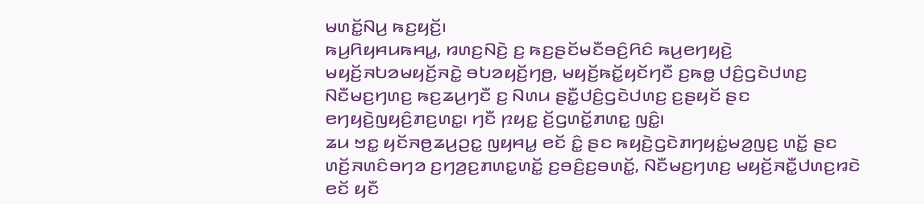ꤗꤛꤢꤩ꤭ꤡꤣ꤬ ꤒꤢ꤬ꤟꤢꤩ꤬꤯
ꤒꤣ꤬ꤖꤟꤌꤣꤒꤌꤣ꤭, ꤙꤛꤢ꤬ꤡꤢꤧ꤬ ꤢ꤬ ꤒꤢ꤬ꤔꤢꤩꤗꤢꤪꤋꤢꤨ꤬ꤖꤢꤨ ꤒꤣ꤬ꤕꤚꤟꤢꤧ꤬ ꤗꤟꤢꤩ꤬ꤏꤝꤤꤗꤟꤢꤩ꤬ꤏꤢꤧ꤭ ꤋꤝꤤꤟꤢꤩ꤬ꤚꤥ꤬, ꤗꤟꤢꤩ꤬ꤒꤢꤩ꤭ꤟꤢꤩꤚꤢꤪ ꤢ꤬ꤒꤥ꤭ ꤓꤢꤨ꤬ꤞꤢꤧꤓꤛꤢ꤬ ꤡꤢꤪꤗꤢ꤬ꤚꤛꤢ꤬ ꤒꤢ꤬ꤘꤣ꤬ꤚꤢꤪ ꤢ꤬ ꤡꤛꤣ ꤔꤢꤪ꤭ꤓꤢꤨ꤬ꤞꤢꤧꤓꤛꤢ꤬ ꤢ꤬ꤔꤟꤢꤩ ꤔꤢ ꤕꤚꤟꤢꤧ꤬ꤜꤟꤢꤨ꤬ꤊꤢ꤬ꤛꤢ꤭꤯ ꤚꤢꤪ ꤐꤟꤢ꤭ ꤢꤩ꤬ꤞꤛꤢꤩ꤭ꤊꤛꤢ꤭ ꤜꤢꤨ꤭꤯
ꤘꤣ ꤠꤢ꤭ ꤟꤢꤩꤏꤥ꤬ꤘꤣ꤬ꤑꤢ꤭ ꤜꤟꤌꤣ꤭ ꤕꤢꤩ ꤢꤨ꤭ ꤔꤢ ꤒꤟꤢꤧ꤬ꤞꤢꤧꤊꤚꤟꤢꤦ꤭ꤗꤤ꤬ꤜꤢ꤬ ꤛꤢꤩ꤭ ꤔꤢ ꤛꤢꤩ꤬ꤏꤛꤢꤨꤋꤚꤤ ꤢ꤬ꤚꤤ꤬ꤢ꤬ꤊꤛꤢ꤭ꤛꤢꤩ꤭ ꤢ꤬ꤋꤢꤨ꤬ꤢ꤬ꤋꤛꤢꤩ꤭, ꤡꤢꤪꤗꤢ꤬ꤚꤛꤢ꤬ ꤗꤟꤢꤩ꤬ꤏꤢꤪ꤭ꤓꤛꤢ꤬ꤙꤢꤧ ꤕꤢꤩ ꤟꤢꤪ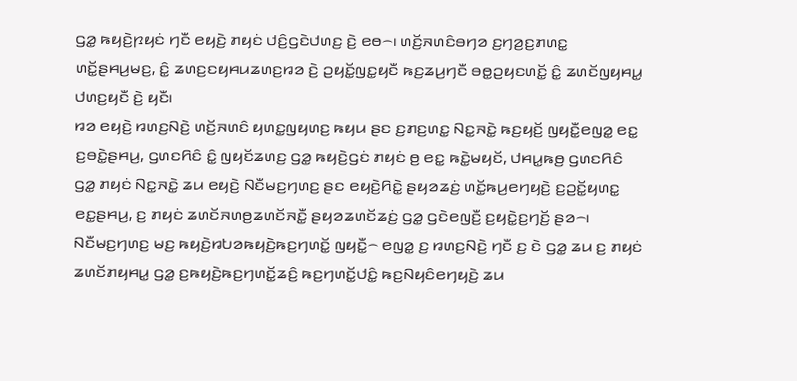ꤞꤤ꤭ ꤒꤟꤢꤧ꤬ꤐꤟꤢꤦ ꤚꤢꤪ ꤕꤟꤢꤧ꤬ ꤊꤟꤢꤦ ꤓꤢꤨ꤬ꤞꤢꤧꤓꤛꤢ꤬ ꤢꤧ꤬ ꤕꤥ꤮꤯ ꤛꤢꤩ꤬ꤏꤛꤢꤨꤋꤚꤤ ꤢ꤬ꤚꤤ꤬ꤢ꤬ꤊꤛꤢ꤭ ꤛꤢꤩ꤭ꤔꤌꤣ꤬ꤗꤢ꤬, ꤢꤨ꤭ ꤘꤛꤢ꤬ꤢꤟꤌꤣꤘꤛꤢ꤬ꤙꤤ ꤢꤧ꤬ ꤑꤟꤢꤩ꤭ꤜꤢ꤭ꤟꤢꤪ ꤒꤢ꤬ꤘꤣ꤬ꤚꤢꤪ ꤋꤥ꤭ꤑꤟꤢꤛꤢꤩ꤭ ꤢꤨ꤭ ꤘꤛꤢꤩꤜꤟꤌꤣ꤭ ꤓꤛꤢ꤬ꤟꤢꤪ ꤢꤧ꤬ ꤟꤢꤪ꤯
ꤙꤤ ꤕꤟꤢꤧ꤬ ꤙꤛꤢ꤬ꤡꤢꤧ꤬ ꤛꤢꤩ꤬ꤏꤛꤢꤨ ꤟꤛꤢ꤭ꤜꤟꤛꤢ꤬ ꤒꤟꤣ ꤔꤢ ꤢ꤬ꤊꤢ꤬ꤛꤢ꤭ ꤡꤢ꤭ꤏꤢꤧ꤭ ꤒꤢ꤬ꤟꤢꤩ꤬ ꤜꤟꤢꤪ꤭ꤕꤜꤤ꤭ ꤕꤢ꤭ ꤢ꤬ꤋꤢꤧ꤭ꤔꤌꤣ꤬, ꤞꤛꤢꤖꤢꤨ ꤢꤨ꤭ ꤜꤟꤢꤩꤘꤛꤢ꤬ ꤞꤤ꤭ ꤒꤟꤢꤧ꤬ꤞꤢꤦ ꤊꤟꤢꤦ ꤥ꤬ ꤕꤢ꤭ ꤒꤢꤧ꤭ꤗꤟꤢꤩ, ꤓꤌꤣ꤭ꤒꤥ꤬ ꤞꤛꤢꤖꤢꤨ ꤞꤤ꤭ ꤊꤟꤢꤦ ꤡꤢ꤭ꤏꤢꤧ꤭ ꤘꤣ ꤕꤟꤢꤧ꤬ ꤡꤢꤪꤗꤢ꤬ꤚꤛꤢ꤬ ꤔꤢ ꤕꤟꤢꤧ꤬ꤖꤢꤧ꤭ ꤔꤟꤤꤘꤢꤦ꤬ ꤛꤢꤩ꤭ꤒꤣ꤬ꤕꤚꤟꤢꤧ꤬ ꤢ꤬ꤑꤢꤩ꤭ꤟꤛꤢ꤭ ꤕꤢ꤭ꤔꤌꤣ꤬, ꤢ꤬ ꤊꤟꤢꤦ ꤘꤛꤢꤩꤏꤛꤥ꤬ꤘꤛꤢꤩꤏꤢꤪ꤭ ꤔꤟꤤꤘꤛꤢꤩꤘꤢꤦ꤬ ꤞꤤ꤭ ꤞꤢꤧꤕꤜꤢꤪ꤬ ꤢ꤬ꤟꤢꤧ꤭ꤢ꤬ꤚꤢꤩ꤬ ꤔꤤ꤮꤯
ꤡꤢꤪꤗꤢ꤬ꤚꤛꤢ꤬ ꤗꤢ꤬ ꤒꤟꤢꤧ꤬ꤙꤝꤤꤒꤟꤢꤧ꤬ꤒꤢ꤬ꤚꤛꤢꤩ꤭ ꤜꤟꤢꤪ꤭꤮ ꤕꤜꤤ꤭ ꤢ꤬ ꤙꤛꤢ꤬ꤡꤢꤧ꤬ ꤚꤢꤪ ꤢ꤬ ꤢꤧ ꤞꤤ꤭ ꤘꤣ ꤢ꤬ ꤊꤟꤢꤦ ꤘꤛꤢꤩꤊꤟꤌꤣ꤭ ꤞꤤ꤭ ꤢ꤬ꤒꤟꤢꤧ꤬ꤒꤢ꤬ꤚꤛꤢꤩ꤭ꤘꤢꤨ꤬ ꤒꤢ꤬ꤚꤛꤢꤩ꤭ꤓꤢꤨ꤭ ꤒꤢ꤬ꤡꤟꤢꤨꤕꤚꤟꤢꤧ꤬ ꤘꤣ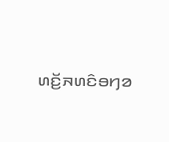ꤛꤢꤩ꤬ꤏꤛꤢꤨꤋꤚꤤ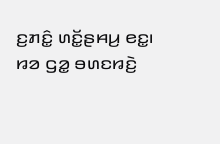ꤢ꤬ꤊꤢꤨ꤭ ꤛꤢꤩ꤭ꤔꤌꤣ꤬ ꤕꤢ꤭꤯ ꤙꤤ ꤞꤤ꤭ ꤋꤛꤢꤙꤢꤧ꤬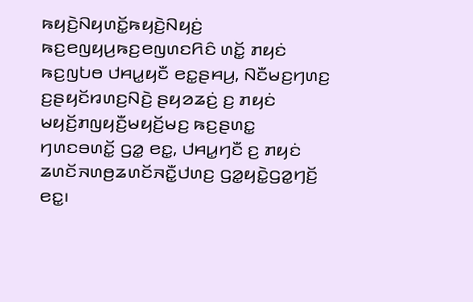ꤒꤟꤢꤧ꤬ꤡꤟꤛꤢꤩ꤭ꤒꤟꤢꤧ꤬ꤡꤟꤢꤦ꤬ ꤒꤢ꤬ꤕꤜꤟꤣ꤬ꤒꤢ꤬ꤕꤜꤛꤢꤖꤢꤨ ꤛꤢꤩ꤭ ꤊꤟꤢꤦ ꤒꤢ꤬ꤜꤝꤥ ꤓꤌꤣ꤭ꤟꤢꤪ ꤕꤢ꤭ꤔꤌꤣ꤬, ꤡꤢꤪꤗꤢ꤬ꤚꤛꤢ꤬ ꤢ꤬ꤔꤟꤢꤩꤙꤛꤢ꤬ꤡꤢꤧ꤬ ꤔꤟꤤꤘꤢꤦ꤬ ꤢ꤬ ꤊꤟꤢꤦ ꤗꤟꤢꤩ꤬ꤊꤜꤟꤢꤪ꤬ꤗꤟꤢꤩ꤬ꤗꤢ꤬ ꤒꤢ꤬ꤔꤛꤢ꤭ ꤚꤛꤢꤋꤛꤢꤩ꤭ ꤞꤤ꤭ ꤕꤢ꤭, ꤓꤌꤣ꤭ꤚꤢꤪ ꤢ꤬ ꤊꤟꤢꤦ ꤘꤛꤢꤩꤏꤛꤥ꤬ꤘꤛꤢꤩꤏꤢꤪ꤭ꤓꤛꤢ꤬ ꤞꤤ꤭ꤟꤢꤧ꤭ꤞꤤ꤭ꤚꤢꤩ꤬ ꤕꤢ꤭꤯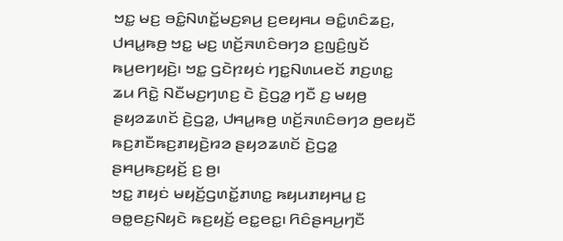ꤠꤢ꤭ ꤗꤢ꤬ ꤋꤢꤨ꤭ꤡꤛꤢꤩ꤭ꤗꤢ꤬ꤎꤣ꤬ ꤢ꤬ꤕꤟꤌꤣ ꤋꤢꤨ꤭ꤛꤢꤨꤘꤢ꤬, ꤓꤌꤣ꤭ꤒꤥ꤬ ꤠꤢ꤭ ꤗꤢ꤬ ꤛꤢꤩ꤬ꤏꤛꤢꤨꤋꤚꤤ ꤢ꤬ꤜꤢꤨ꤬ꤜꤢꤩ ꤒꤣ꤬ꤕꤚꤟꤢꤧ꤬꤯ ꤠꤢ꤭ ꤞꤢꤧꤐꤟꤢꤦ ꤚꤢ꤭ꤡꤛꤣꤕꤢꤩ ꤊꤢ꤬ꤛꤢ꤭ ꤘꤣ ꤖꤢꤧ꤭ ꤡꤢꤪꤗꤢ꤬ꤚꤛꤢ꤬ ꤢꤧ ꤢꤧ꤬ꤞꤤ꤭ ꤚꤢꤪ ꤢ꤬ ꤗꤟꤥ꤬ ꤔꤟꤤꤘꤛꤢꤩ ꤢꤧ꤬ꤞꤤ꤭, ꤓꤌꤣ꤭ꤒꤥ꤬ ꤛꤢꤩ꤬ꤏꤛꤢꤨꤋꤚꤤ ꤥ꤬ꤕꤟꤢꤪ ꤒꤢ꤬ꤊꤢꤪꤒꤢ꤬ꤊꤟꤢꤧ꤬ꤙꤤ ꤔꤟꤤꤘꤛꤢꤩ ꤢꤧ꤬ꤞꤤ꤭ ꤔꤌꤣ꤬ꤒꤢ꤬ꤟꤢꤩ꤬ ꤢ꤬ ꤥ꤬꤯
ꤠꤢ꤭ ꤊꤟꤢꤦ ꤗꤟꤢꤩ꤬ꤞꤛꤢꤩ꤭ꤊꤛꤢ꤭ ꤒꤟꤣꤊꤟꤌꤣ꤭ ꤢ꤬ ꤋꤥ꤭ꤕꤢ꤬ꤡꤟꤢꤧ ꤒꤢ꤬ꤟꤢꤩ꤬ ꤕꤢ꤭ꤕꤢ꤭꤯ ꤖꤢꤨꤔꤌꤣ꤬ꤚꤢꤪ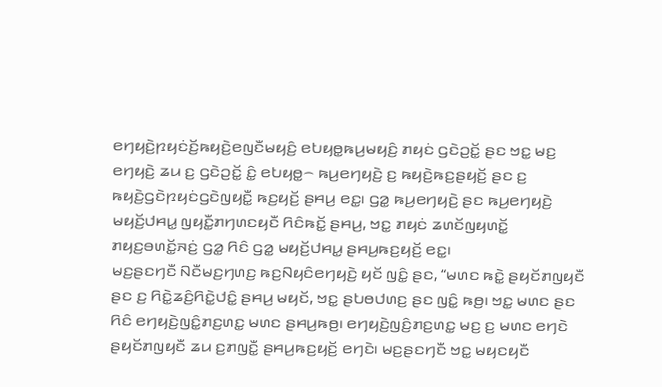ꤕꤚꤟꤢꤧ꤬ꤐꤟꤢꤦꤢꤩ꤬ꤒꤟꤢꤧ꤬ꤕꤜꤢꤪꤗꤟꤢꤨ꤬ ꤕꤝꤟꤥ꤭ꤒꤣ꤬ꤗꤟꤢꤨ꤬ ꤊꤟꤢꤦ ꤞꤢꤧꤑꤢꤩ꤭ ꤔꤢ ꤠꤢ꤭ ꤗꤢ꤬ ꤕꤚꤟꤢꤧ꤬ ꤘꤣ ꤢ꤬ ꤞꤢꤧꤑꤢꤩ꤭ ꤢꤨ꤭ ꤕꤝꤟꤥ꤭꤮ ꤒꤣ꤬ꤕꤚꤟꤢꤧ꤬ ꤢ꤬ ꤒꤟꤢꤧ꤬ꤒꤢ꤬ꤔꤟꤢꤩ꤬ ꤔꤢ ꤢ꤬ ꤒꤟꤢꤧ꤬ꤞꤢꤧꤐꤟꤢꤦꤞꤢꤧꤜꤟꤢꤪ꤭ ꤒꤢ꤬ꤟꤢꤩ꤬ ꤔꤌꤣ꤬ ꤕꤢ꤭꤯ ꤞꤤ꤭ ꤒꤣ꤬ꤕꤚꤟꤢꤧ꤬ ꤔꤢ ꤒꤣ꤬ꤕꤚꤟꤢꤧ꤬ ꤗꤟꤢꤩ꤬ꤓꤌꤣ꤭ ꤜꤟꤢꤪ꤭ꤊꤚꤛꤢꤟꤢꤪ ꤖꤢꤨꤒꤢꤩ꤭ ꤔꤌꤣ꤬, ꤠꤢ꤭ ꤊꤟꤢꤦ ꤘꤛꤢꤩꤜꤟꤛꤢꤩ꤭ ꤊꤟꤢ꤬ꤋꤛꤢꤩ꤭ꤏꤢꤦ꤬ ꤞꤤ꤭ ꤖꤢꤨ ꤞꤤ꤭ ꤗꤟꤢꤩ꤬ꤓꤌꤣ꤭ ꤔꤌꤣ꤬ꤒꤢ꤬ꤟꤢꤩ꤬ ꤕꤢ꤭꤯
ꤗꤢ꤬ꤔꤢꤚꤢꤪ ꤡꤢꤪꤗꤢ꤬ꤚꤛꤢ꤬ ꤒꤢ꤬ꤡꤟꤢꤨꤕꤚꤟꤢꤧ꤬ ꤟꤢꤩ ꤜꤢꤨ꤭ ꤔꤢ, “ꤗꤛꤢ ꤒꤢꤧ꤭ ꤔꤟꤢꤩꤊꤜꤟꤢꤪ ꤔꤢ ꤢ꤬ ꤖꤢꤧ꤭ꤘꤢꤨ꤬ꤖꤢꤧ꤭ꤓꤢꤨ꤭ ꤔꤌꤣ꤬ ꤗꤟꤢꤩ, ꤠꤢ꤭ ꤔꤝꤥꤓꤛꤢ꤬ ꤔꤢ ꤜꤢꤨ꤭ ꤒꤥ꤬꤯ ꤠꤢ꤭ ꤗꤛꤢ ꤔꤢ ꤖꤢꤨ ꤕꤚꤟꤢꤧ꤬ꤜꤢꤨ꤭ꤊꤢ꤬ꤛꤢ꤭ ꤗꤛꤢ ꤔꤌꤣ꤬ꤒꤥ꤬꤯ ꤕꤚꤟꤢꤧ꤬ꤜꤢꤨ꤬ꤊꤢ꤬ꤛꤢ꤭ ꤗꤢ꤬ ꤢ꤬ ꤗꤛꤢ ꤕꤚꤢꤧ ꤔꤟꤢꤩꤊꤜꤟꤢꤪ ꤘꤣ ꤢ꤬ꤊꤜꤢꤪ꤭ ꤔꤌꤣ꤬ꤒꤢ꤬ꤟꤢꤩ꤬ ꤕꤚꤢꤧ꤯ ꤗꤢ꤬ꤔꤢꤚꤢꤪ ꤠꤢ꤭ ꤗꤟꤢꤟꤢꤪ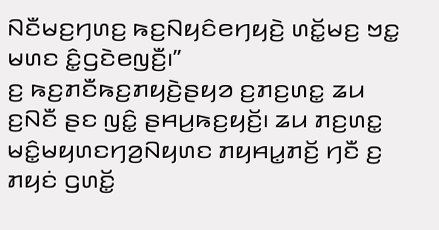ꤡꤢꤪꤗꤢ꤬ꤚꤛꤢ꤬ ꤒꤢ꤬ꤡꤟꤢꤨꤕꤚꤟꤢꤧ꤬ ꤛꤢꤩ꤭ꤗꤢ꤬ ꤠꤢ꤭ ꤗꤛꤢ ꤢꤨ꤭ꤞꤢꤧꤕꤜꤢꤪ꤬꤯”
ꤢ꤬ ꤒꤢ꤬ꤊꤢꤪꤒꤢ꤬ꤊꤟꤢꤧ꤬ꤔꤟꤤ ꤢ꤬ꤊꤢ꤬ꤛꤢ꤭ ꤘꤣ ꤢ꤬ꤡꤢꤪ ꤔꤢ ꤜꤢꤨ꤭ ꤔꤌꤣ꤬ꤒꤢ꤬ꤟꤢꤩ꤬꤯ ꤘꤣ ꤊꤢ꤬ꤛꤢ꤭ ꤗꤢꤨ꤭ꤗꤟꤛꤢꤚꤤ꤬ꤡꤟꤛꤢ ꤊꤟꤌꤣ꤭ꤊꤢꤩ꤬ ꤚꤢꤪ ꤢ꤬ ꤊꤟꤢꤦ ꤞꤛꤢꤩ꤭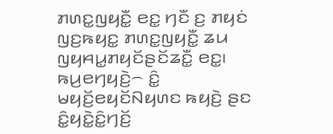ꤊꤛꤢ꤭ꤜꤟꤢꤪ꤭ ꤕꤢ꤭ ꤚꤢꤪ ꤢ꤬ ꤊꤟꤢꤦ ꤜꤢ꤬ꤒꤟꤢ꤭ ꤊꤛꤢ꤭ꤜꤟꤢꤪ꤭ ꤘꤣ ꤜꤟꤌꤣ꤭ꤊꤟꤢꤩꤔꤢꤩꤘꤢꤪ꤭ ꤕꤢ꤭꤯ ꤒꤣ꤬ꤕꤚꤟꤢꤧ꤬꤮ ꤢꤨ꤭ ꤗꤟꤢꤩ꤬ꤕꤟꤢꤩꤡꤟꤛꤢ ꤒꤟꤢꤧ꤬ ꤔꤢ ꤢꤨ꤭ꤟꤢꤧ꤭ꤢꤨ꤭ꤚꤢꤩ꤬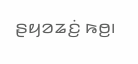ꤔꤟꤤꤘꤢꤦ꤬ ꤒꤥ꤬꤯